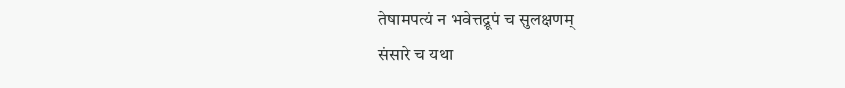तेषामपत्यं न भवेत्तद्रूपं च सुलक्षणम्
संसारे च यथा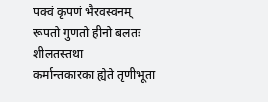पक्वं कृपणं भैरवस्वनम्
रूपतो गुणतो हीनो बलतः शीलतस्तथा
कर्मान्तकारका ह्येते तृणीभूता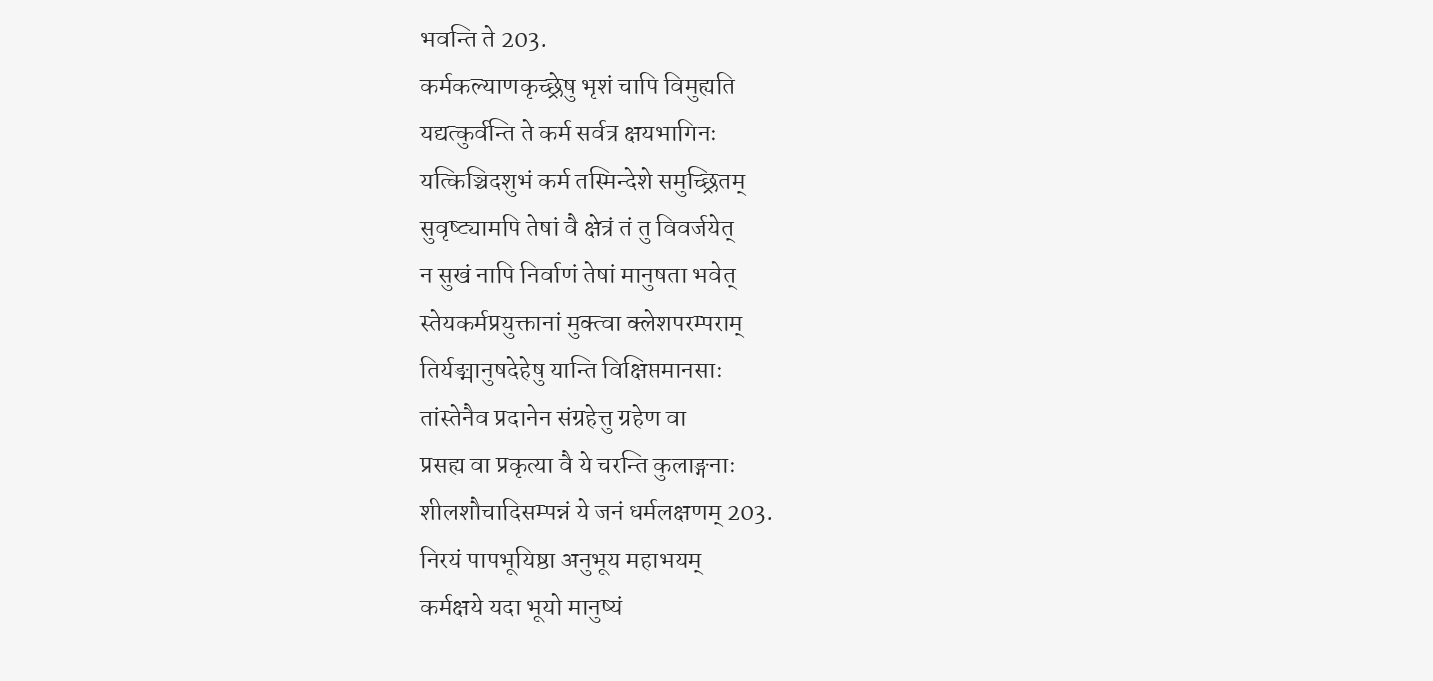भवन्ति ते 203.
कर्मकल्याणकृच्छ्रेषु भृशं चापि विमुह्यति
यद्यत्कुर्वन्ति ते कर्म सर्वत्र क्षयभागिनः
यत्किञ्चिदशुभं कर्म तस्मिन्देशे समुच्छ्रितम्
सुवृष्ट्यामपि तेषां वै क्षेत्रं तं तु विवर्जयेत्
न सुखं नापि निर्वाणं तेषां मानुषता भवेत्
स्तेयकर्मप्रयुक्तानां मुक्त्वा क्लेशपरम्पराम्
तिर्यङ्मानुषदेहेषु यान्ति विक्षिप्तमानसाः
तांस्तेनैव प्रदानेन संग्रहेत्तु ग्रहेण वा
प्रसह्य वा प्रकृत्या वै ये चरन्ति कुलाङ्गनाः
शीलशौचादिसम्पन्नं ये जनं धर्मलक्षणम् 203.
निरयं पापभूयिष्ठा अनुभूय महाभयम्
कर्मक्षये यदा भूयो मानुष्यं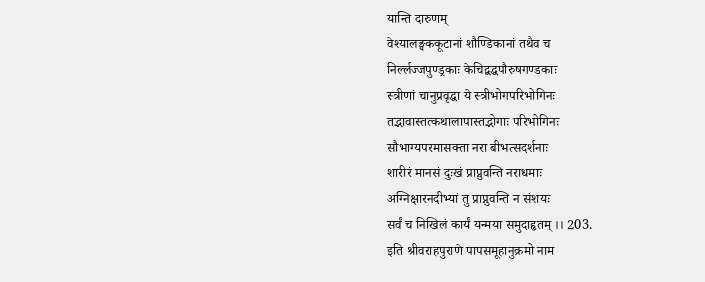यान्ति दारुणम्
वेश्यालङ्घककूटानां शौण्डिकानां तथैव च
निर्ल्लज्जपुण्ड्रकाः केचिद्बद्धपौरुषगण्डकाः
स्त्रीणां चानुप्रवृद्धा ये स्त्रीभोगपरिभोगिनः
तद्भावास्तत्कथालापास्तद्भोगाः परिभोगिनः
सौभाग्यपरमासक्ता नरा बीभत्सदर्शनाः
शारीरं मानसं दुःखं प्राप्नुवन्ति नराधमाः
अग्निक्षारनदीभ्यां तु प्राप्नुवन्ति न संशयः
सर्वं च निखिलं कार्यं यन्मया समुदाहृतम् ।। 203.
इति श्रीवराहपुराणे पापसमूहानुक्रमो नाम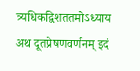त्र्यधिकद्विशततमोऽध्याय
अथ दूतप्रेषणवर्णनम् इदं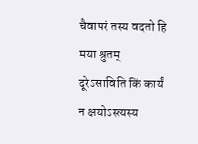चैवापरं तस्य वदतो हि मया श्रुतम्
दूरेऽसाविति किं कार्यं न क्षयोऽस्त्यस्य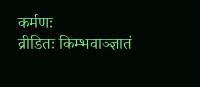कर्मणः
व्रीडितः किम्भवाञ्ज्ञातं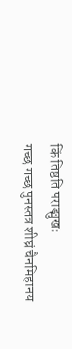किं तिष्ठति पराङ्मुखः
गच्छ गच्छ पुनस्तत्र शीघ्रं चैनमिहानय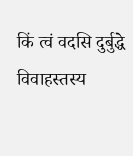किं त्वं वदसि दुर्बुद्धे विवाहस्तस्य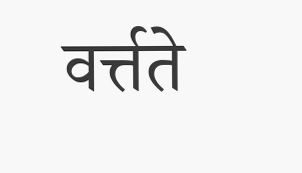वर्त्तते